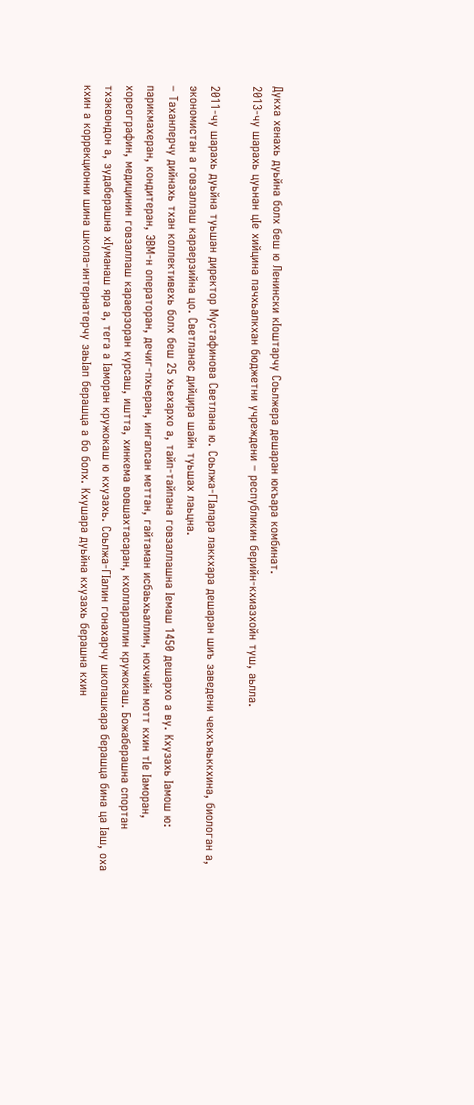Дукха хенахь дуьйна болх беш ю Ленински кIоштарчу Соьлжера дешаран юкъара комбинат.
2013-чу шарахь цуьнан цIе хийцина пачхьалкхан бюджетни учреждени – республикин берийн-кхиазхойн туш, аьлла.

2011-чу шарахь дуьйна туьшан директор Мустафинова Светлана ю. Соьлжа-ГIалара лаккхара дешаран шиъ заведени чекхъяьккхина, биологан а, экономистан а говзаллаш караерзийна цо. Светланас дийцира шайн туьшах лаьцна.
– Таханлерчу дийнахь тхан коллективехь болх беш 25 хьехархо а, тайп-тайпана говзаллашна Iемаш 1450 дешархо а ву. Кхузахь Iамош ю: парикмахеран, кондитеран, ЭВМ-н операторан, дечиг-пхьеран, ингалсан меттан, гайтаман исбаьхьаллин, нохчийн мотт кхин тIе Iаморан, хореографин, медицинин говзаллаш караерзоран курсаш, иштта, хинкема вовшахтасаран, кхоллараллин кружокаш. Божаберашна спортан тхэквондон а, зудаберашна хIуманаш яра а, тега а Iаморан кружокаш ю кхузахь. Соьлжа-ГIалин гонахарчу школашкара берашца бина ца Iаш, оха кхин а коррекционни шина школа-интернатерчу заьIап берашца а бо болх. Кхушара дуьйна кхузахь берашна кхин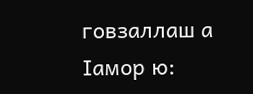говзаллаш а Iамор ю: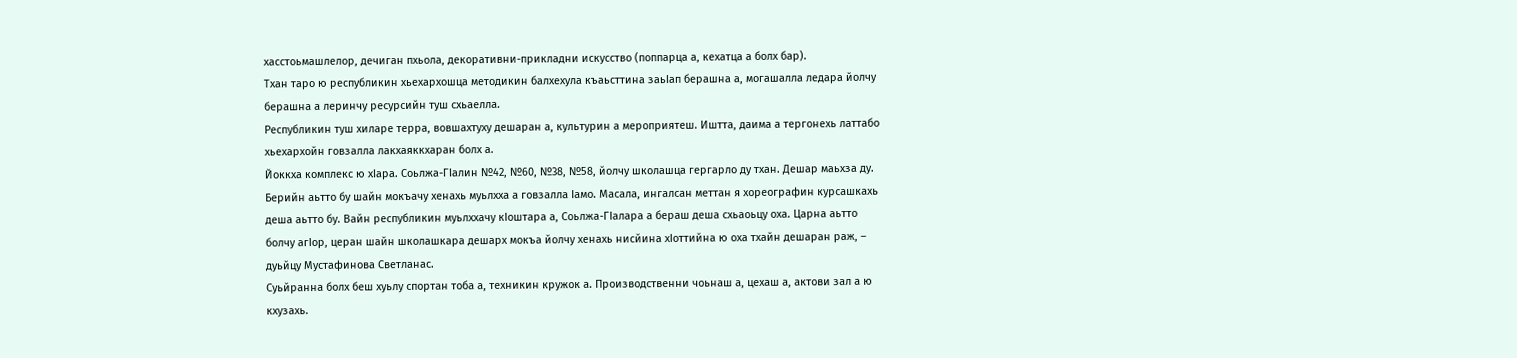хасстоьмашлелор, дечиган пхьола, декоративни-прикладни искусство (поппарца а, кехатца а болх бар).
Тхан таро ю республикин хьехархошца методикин балхехула къаьсттина заьIап берашна а, могашалла ледара йолчу берашна а леринчу ресурсийн туш схьаелла.
Республикин туш хиларе терра, вовшахтуху дешаран а, культурин а мероприятеш. Иштта, даима а тергонехь латтабо хьехархойн говзалла лакхаяккхаран болх а.
Йоккха комплекс ю хIара. Соьлжа-ГIалин №42, №60, №38, №58, йолчу школашца гергарло ду тхан. Дешар маьхза ду. Берийн аьтто бу шайн мокъачу хенахь муьлхха а говзалла Iамо. Масала, ингалсан меттан я хореографин курсашкахь деша аьтто бу. Вайн республикин муьлххачу кIоштара а, Соьлжа-ГIалара а бераш деша схьаоьцу оха. Царна аьтто болчу агIор, церан шайн школашкара дешарх мокъа йолчу хенахь нисйина хIоттийна ю оха тхайн дешаран раж, – дуьйцу Мустафинова Светланас.
Суьйранна болх беш хуьлу спортан тоба а, техникин кружок а. Производственни чоьнаш а, цехаш а, актови зал а ю кхузахь.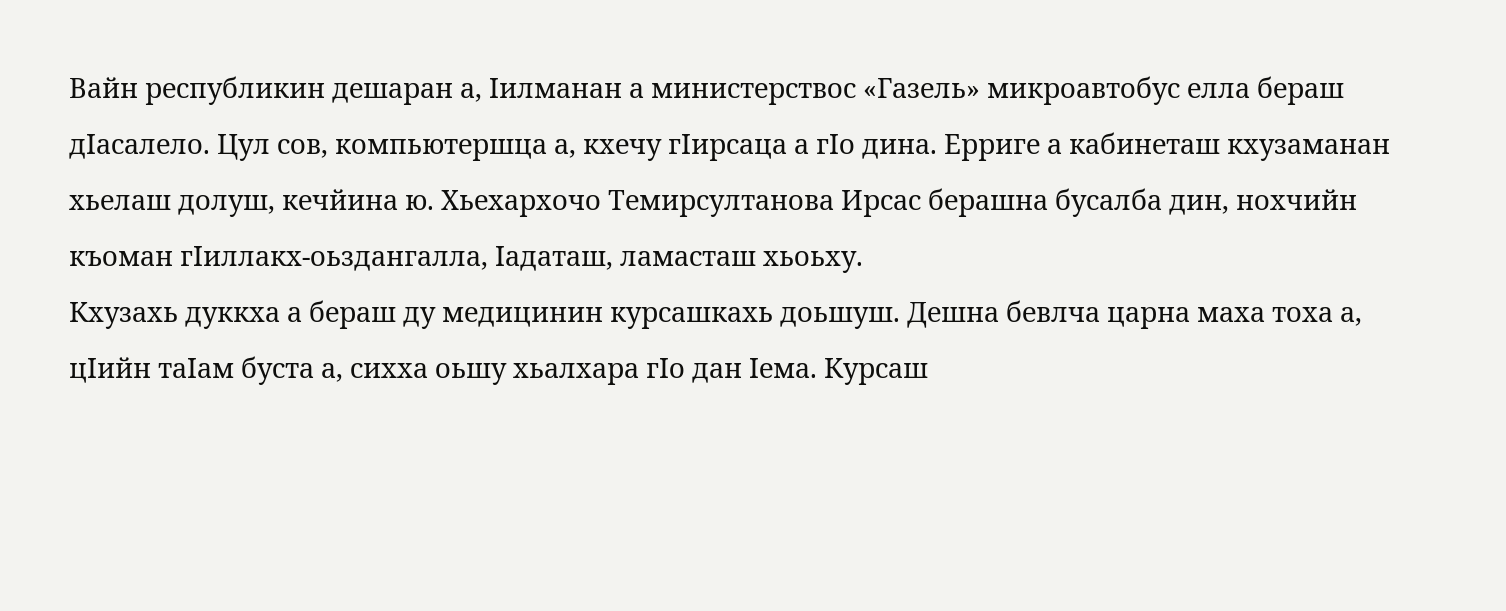Вайн республикин дешаран а, Iилманан а министерствос «Газель» микроавтобус елла бераш дIасалело. Цул сов, компьютершца а, кхечу гIирсаца а гIо дина. Ерриге а кабинеташ кхузаманан хьелаш долуш, кечйина ю. Хьехархочо Темирсултанова Ирсас берашна бусалба дин, нохчийн къоман гIиллакх-оьздангалла, Iадаташ, ламасташ хьоьху.
Кхузахь дуккха а бераш ду медицинин курсашкахь доьшуш. Дешна бевлча царна маха тоха а, цIийн таIам буста а, сихха оьшу хьалхара гIо дан Iема. Курсаш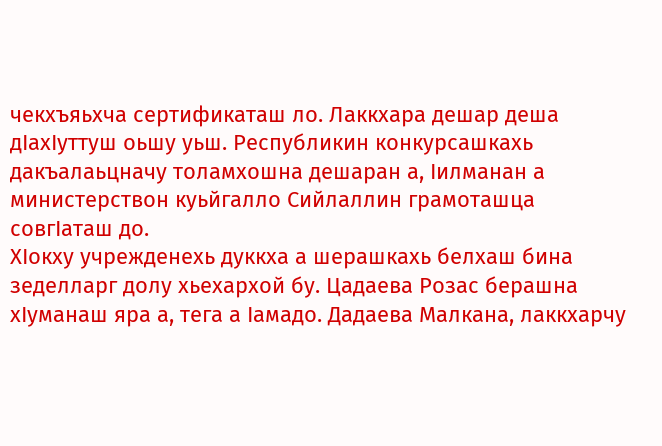чекхъяьхча сертификаташ ло. Лаккхара дешар деша дIахIуттуш оьшу уьш. Республикин конкурсашкахь дакъалаьцначу толамхошна дешаран а, Iилманан а министерствон куьйгалло Сийлаллин грамоташца совгIаташ до.
ХIокху учрежденехь дуккха а шерашкахь белхаш бина зеделларг долу хьехархой бу. Цадаева Розас берашна хIуманаш яра а, тега а Iамадо. Дадаева Малкана, лаккхарчу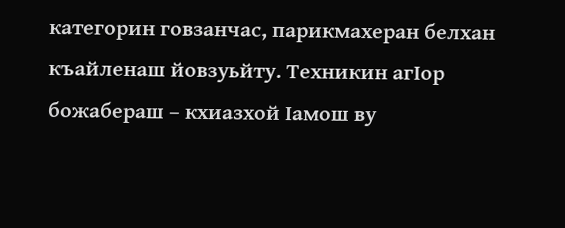категорин говзанчас, парикмахеран белхан къайленаш йовзуьйту. Техникин агIор божабераш – кхиазхой Iамош ву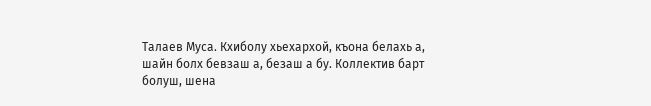Талаев Муса. Кхиболу хьехархой, къона белахь а, шайн болх бевзаш а, безаш а бу. Коллектив барт болуш, шена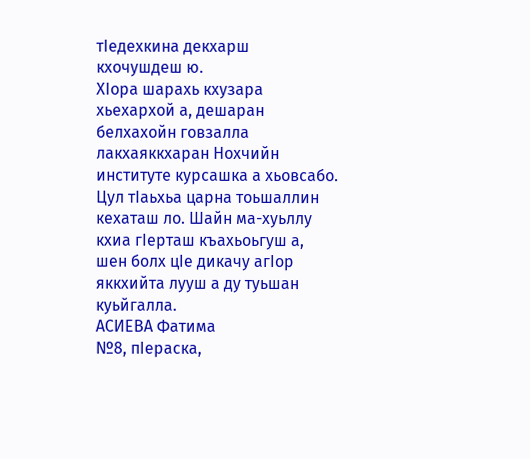тIедехкина декхарш кхочушдеш ю.
ХIора шарахь кхузара хьехархой а, дешаран белхахойн говзалла лакхаяккхаран Нохчийн институте курсашка а хьовсабо. Цул тIаьхьа царна тоьшаллин кехаташ ло. Шайн ма-хуьллу кхиа гIерташ къахьоьгуш а, шен болх цIе дикачу агIор яккхийта лууш а ду туьшан куьйгалла.
АСИЕВА Фатима
№8, пIераска,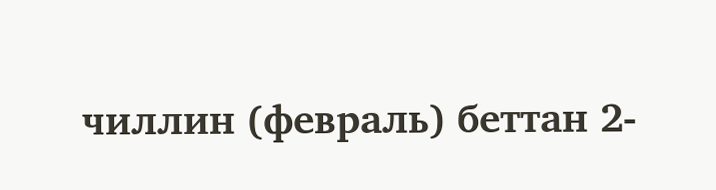чиллин (февраль) беттан 2-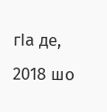гIа де, 2018 шо